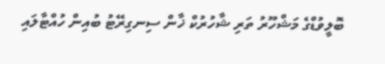ބޮލީވުޑްގެ މަޝްހޫރު ތަރި ޝާހުރުކް ޚާން ސިނގިރޭޓު ބުއިން ހުއްޓާލައި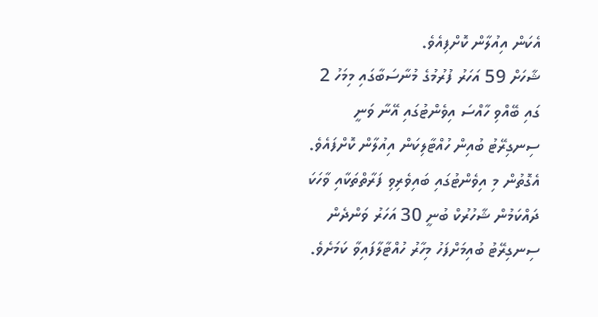އެކަން އިއުލާން ކޮށްފިއެވެ.
ޝާހަށް 59 އަހަރު ފުރުމުގެ މުނާސަބާގައި މިމަހު 2 ގައި ބޭއްވި ހާއްސަ އިވެންޓުގައި އޭނާ ވަނީ ސިނގިރޭޓު ބުއިން ހުއްޓާލިކަން އިއުލާން ކޮށްފައެވެ. އެގޮތުން މި އިވެންޓުގައި ބައިވެރިވި ފަރާތްތަކާއި ވާހަކަ ދައްކަމުން ޝާހުރުކް ބުނީ 30 އަހަރު ވަންދެން ސިނގިރޭޓު ބުއިމަށްފަހު މިހާރު ހުއްޓާލާފައިވާ ކަމަށެވެ.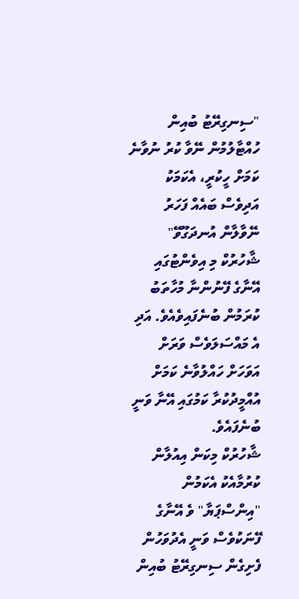"ސިނގިރޭޓު ބުއިން ހުއްޓާލުމުން ނޭވާ ކުރު ނުވާނެ ކަމަށް ހީކުރީ، އެކަމަކު އަދިވެސް ބައެއް ފަހަރު ނޭވާލާން އުނދަގޫވޭ" ޝާހުރުކް މި އިވެންޓުގައި އޭނާގެ ފޭނުންނާ މުހާތަބު ކުރަމުން ބުނެފައިވެއެވެ. އަދި އެ މައްސަލަވެސް ވަރަށް އަވަހަށް ހައްލުވާނެ ކަމަށް އުއްމީދުކުރާ ކަމުގައި އޭނާ ވަނީ ބުނެފައެވެ.
ޝާހުރުކް މިކަން އިއުލާން ކުރުމާއެކު އެކަމުން "އިންސްޕަޔާ" ވެ އޭނާގެ ފޭނަކުވެސް ވަނީ އެދުވަހުން ފެށިގެން ސިނގިރޭޓު ބުއިން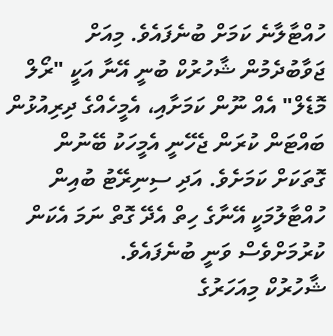ހުއްޓާލާނެ ކަމަށް ބުނެފައެވެ. މިއަށް ޖަވާބުދެމުން ޝާހުރުކް ބުނީ އޭނާ އަކީ "ރޯލް މޮޑެލް" އެއް ނޫން ކަމަށާއި، އެމީހެއްގެ ދިރިއުޅުން ބައްޓަން ކުރަން ޖެހޭނީ އެމީހަކު ބޭނުން ގޮތަކަށް ކަމަށެވެ. އަދި ސިނިރޭޓު ބުއިން ހުއްޓާލުމަކީ އޭނާގެ ހިތް އެދޭ ގޮތް ނަމަ އެކަން ކުރުމަށްވެސް ވަނީ ބުނެފައެވެ.
ޝާހުރުކް މިއަހަރުގެ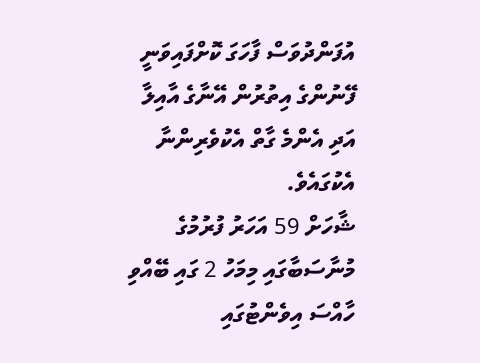އުފަންދުވަސް ފާހަގަ ކޮށްފައިވަނީ ފޭނުންގެ އިތުރުން އޭނާގެ އާއިލާ އަދި އެންމެ ގާތް އެކުވެރިންނާ އެކުގައެވެ.
ޝާހަށް 59 އަހަރު ފުރުމުގެ މުނާސަބާގައި މިމަހު 2 ގައި ބޭއްވި ހާއްސަ އިވެންޓުގައި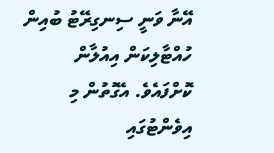އޭނާ ވަނީ ސިނގިރޭޓު ބުއިން ހުއްޓާލިކަން އިއުލާން ކޮށްފައެވެ. އެގޮތުން މި އިވެންޓުގައި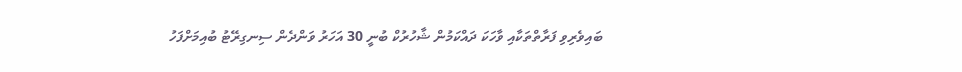ބައިވެރިވި ފަރާތްތަކާއި ވާހަކަ ދައްކަމުން ޝާހުރުކް ބުނީ 30 އަހަރު ވަންދެން ސިނގިރޭޓު ބުއިމަށްފަހު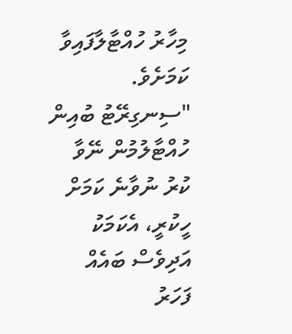މިހާރު ހުއްޓާލާފައިވާ ކަމަށެވެ.
"ސިނގިރޭޓު ބުއިން ހުއްޓާލުމުން ނޭވާ ކުރު ނުވާނެ ކަމަށް ހީކުރީ، އެކަމަކު އަދިވެސް ބައެއް ފަހަރު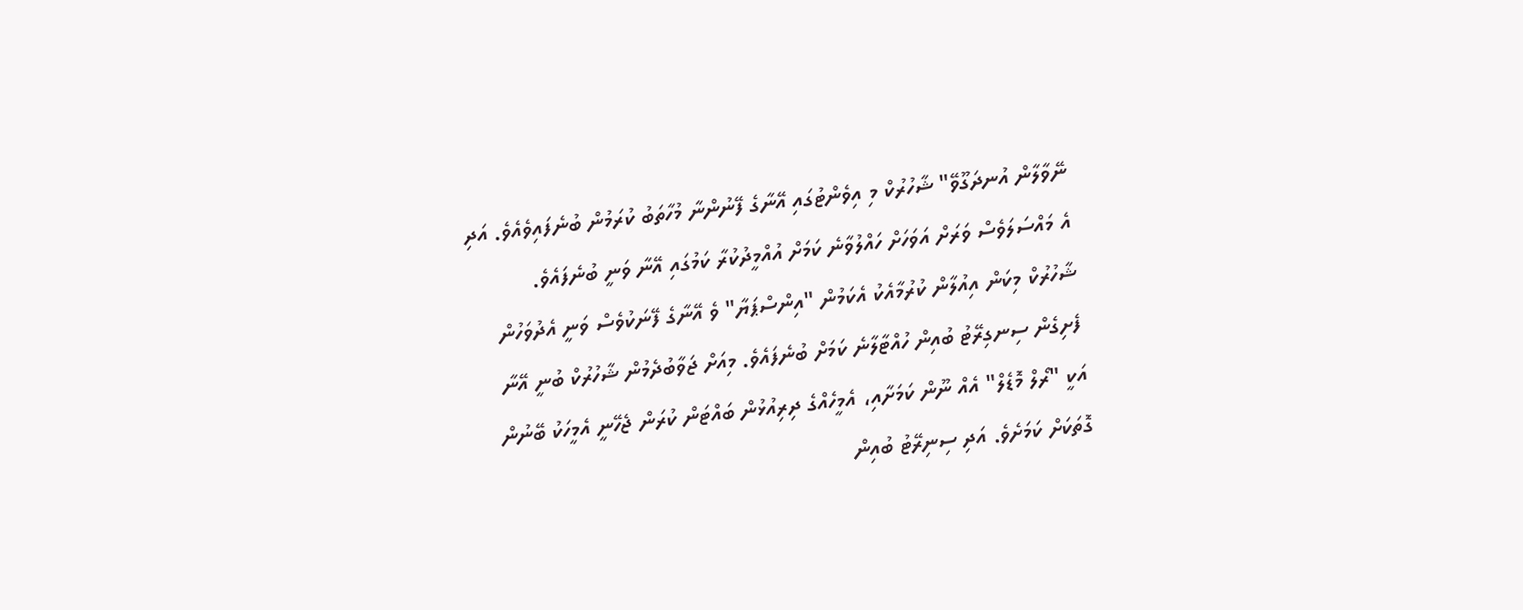ނޭވާލާން އުނދަގޫވޭ" ޝާހުރުކް މި އިވެންޓުގައި އޭނާގެ ފޭނުންނާ މުހާތަބު ކުރަމުން ބުނެފައިވެއެވެ. އަދި އެ މައްސަލަވެސް ވަރަށް އަވަހަށް ހައްލުވާނެ ކަމަށް އުއްމީދުކުރާ ކަމުގައި އޭނާ ވަނީ ބުނެފައެވެ.
ޝާހުރުކް މިކަން އިއުލާން ކުރުމާއެކު އެކަމުން "އިންސްޕަޔާ" ވެ އޭނާގެ ފޭނަކުވެސް ވަނީ އެދުވަހުން ފެށިގެން ސިނގިރޭޓު ބުއިން ހުއްޓާލާނެ ކަމަށް ބުނެފައެވެ. މިއަށް ޖަވާބުދެމުން ޝާހުރުކް ބުނީ އޭނާ އަކީ "ރޯލް މޮޑެލް" އެއް ނޫން ކަމަށާއި، އެމީހެއްގެ ދިރިއުޅުން ބައްޓަން ކުރަން ޖެހޭނީ އެމީހަކު ބޭނުން ގޮތަކަށް ކަމަށެވެ. އަދި ސިނިރޭޓު ބުއިން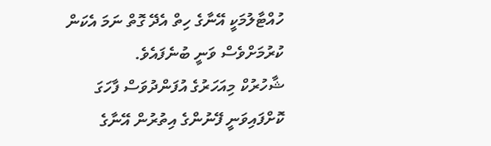ހުއްޓާލުމަކީ އޭނާގެ ހިތް އެދޭ ގޮތް ނަމަ އެކަން ކުރުމަށްވެސް ވަނީ ބުނެފައެވެ.
ޝާހުރުކް މިއަހަރުގެ އުފަންދުވަސް ފާހަގަ ކޮށްފައިވަނީ ފޭނުންގެ އިތުރުން އޭނާގެ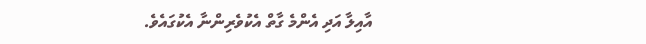އާއިލާ އަދި އެންމެ ގާތް އެކުވެރިންނާ އެކުގައެވެ.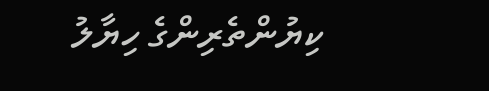ކިޔުންތެރިންގެ ހިޔާލު